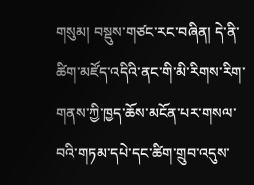གསུམ། བསྡུས་གཙང་རང་བཞིན། དེ་ནི་ཚིག་མཛོད་འདིའི་ནང་གི་མི་རིགས་རིག་གནས་ཀྱི་ཁྱད་ཆོས་མངོན་པར་གསལ་བའི་གཏམ་དཔེ་དང་ཚིག་གྲུབ་འདུས་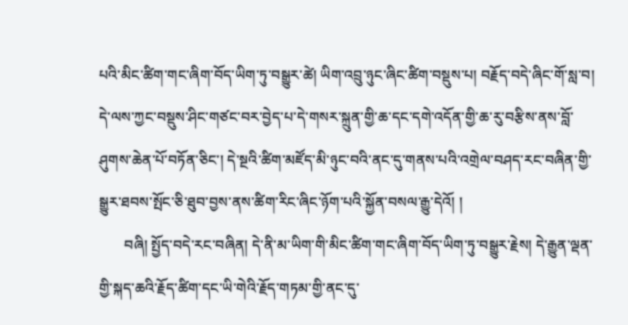པའི་མིང་ཚིག་གང་ཞིག་བོད་ཡིག་ཏུ་བསྒྱུར་ཚེ། ཡིག་འབྲུ་ཉུང་ཞིང་ཚིག་བསྡུས་པ། བརྗོད་བདེ་ཞིང་གོ་སླ་བ། དེ་ལས་ཀྱང་བསྡུས་ཤིང་གཙང་བར་བྱེད་པ་དེ་གསར་སྐྲུན་གྱི་ཆ་དང་དགེ་འདོན་གྱི་ཆ་རུ་བརྩིས་ནས་བློ་ཤུགས་ཆེན་པོ་བཏོན་ཅིང་། དེ་སྔའི་ཚིག་མཛོད་མི་ཉུང་བའི་ནང་དུ་གནས་པའི་འགྲེལ་བཤད་རང་བཞིན་གྱི་སྒྱུར་ཐབས་སྤོང་ཅི་ཐུབ་བྱས་ནས་ཚིག་རིང་ཞིང་ཉོག་པའི་སྐྱོན་བསལ་རྒྱུ་དེའོ། །
       བཞི། སྤྱོད་བདེ་རང་བཞིན། དེ་ནི་མ་ཡིག་གི་མིང་ཚིག་གང་ཞིག་བོད་ཡིག་ཏུ་བསྒྱུར་རྗེས། དེ་རྒྱུན་ལྡན་གྱི་སྐད་ཆའི་རྗོད་ཚིག་དང་ཡི་གེའི་རྗོད་གཏམ་གྱི་ནང་དུ་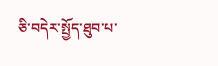ཅི་བདེར་སྤྱོད་ཐུབ་པ་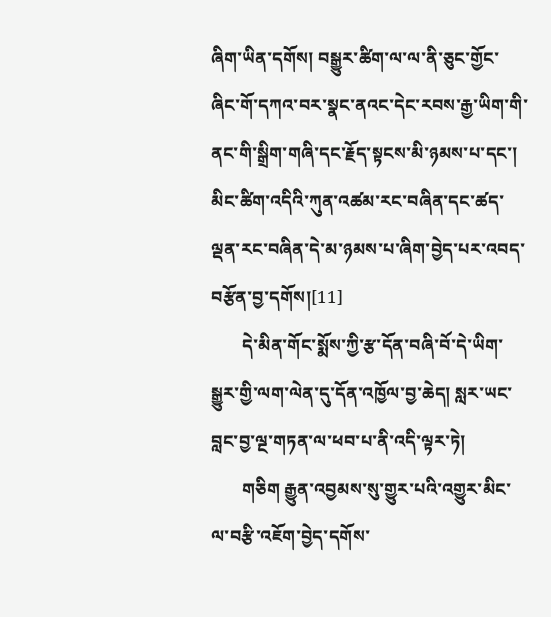ཞིག་ཡིན་དགོས། བསྒྱུར་ཚིག་ལ་ལ་ནི་ཅུང་གྱོང་ཞིང་གོ་དཀའ་བར་སྣང་ནའང་དེང་རབས་རྒྱ་ཡིག་གི་ནང་གི་སྒྲིག་གཞི་དང་རྗོད་སྟངས་མི་ཉམས་པ་དང་། མིང་ཚིག་འདིའི་ཀུན་འཚམ་རང་བཞིན་དང་ཚད་ལྡན་རང་བཞིན་དེ་མ་ཉམས་པ་ཞིག་བྱེད་པར་འབད་བརྩོན་བྱ་དགོས།[11]
       དེ་མིན་གོང་སྨོས་ཀྱི་རྩ་དོན་བཞི་བོ་དེ་ཡིག་སྒྱུར་གྱི་ལག་ལེན་དུ་དོན་འཁྱོལ་བྱ་ཆེད། སླར་ཡང་བླང་བྱ་ལྔ་གཏན་ལ་ཕབ་པ་ནི་འདི་ལྟར་ཏེ།
       གཅིག རྒྱུན་འབྱམས་སུ་གྱུར་པའི་འགྱུར་མིང་ལ་བརྩི་འཇོག་བྱེད་དགོས་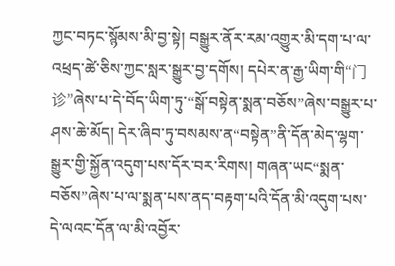ཀྱང་བཏང་སྙོམས་མི་བྱ་སྟེ། བསྒྱུར་ནོར་རམ་འགྱུར་མི་དག་པ་ལ་འཕྲད་ཚེ་ཅིས་ཀྱང་སླར་སྒྱུར་བྱ་དགོས། དཔེར་ན་རྒྱ་ཡིག་གི“门诊”ཞེས་པ་དེ་བོད་ཡིག་ཏུ་“སྒོ་བསྟེན་སྨན་བཅོས”ཞེས་བསྒྱུར་པ་ཤས་ཆེ་མོད། དེར་ཞིབ་ཏུ་བསམས་ན“བསྟེན”ནི་དོན་མེད་ལྷག་སྒྱུར་གྱི་སྐྱོན་འདུག་པས་དོར་བར་རིགས། གཞན་ཡང“སྨན་བཅོས”ཞེས་པ་ལ་སྨན་པས་ནད་བརྟག་པའི་དོན་མི་འདུག་པས་དེ་ལའང་དོན་ལ་མི་འབྱོར་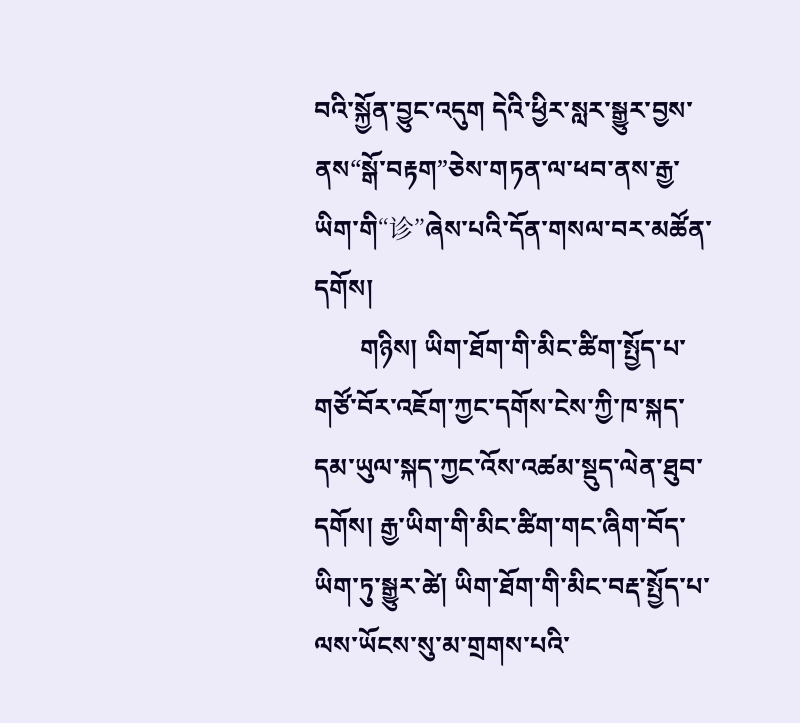བའི་སྐྱོན་བྱུང་འདུག དེའི་ཕྱིར་སླར་སྒྱུར་བྱས་ནས“སྒོ་བརྟག”ཅེས་གཏན་ལ་ཕབ་ནས་རྒྱ་ཡིག་གི“诊”ཞེས་པའི་དོན་གསལ་བར་མཚོན་དགོས།
       གཉིས། ཡིག་ཐོག་གི་མིང་ཚིག་སྤྱོད་པ་གཙོ་བོར་འཇོག་ཀྱང་དགོས་ངེས་ཀྱི་ཁ་སྐད་དམ་ཡུལ་སྐད་ཀྱང་འོས་འཚམ་སྡུད་ལེན་ཐུབ་དགོས། རྒྱ་ཡིག་གི་མིང་ཚིག་གང་ཞིག་བོད་ཡིག་ཏུ་སྒྱུར་ཚེ། ཡིག་ཐོག་གི་མིང་བརྡ་སྤྱོད་པ་ལས་ཡོངས་སུ་མ་གྲགས་པའི་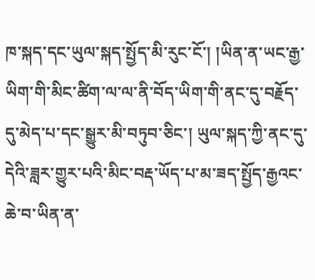ཁ་སྐད་དང་ཡུལ་སྐད་སྤྱོད་མི་རུང་ངོ་། །ཡིན་ན་ཡང་རྒྱ་ཡིག་གི་མིང་ཚིག་ལ་ལ་ནི་བོད་ཡིག་གི་ནང་དུ་བརྗོད་དུ་མེད་པ་དང་སྒྱུར་མི་བཏུབ་ཅིང་། ཡུལ་སྐད་ཀྱི་ནང་དུ་དེའི་ཟླར་གྱུར་པའི་མིང་བརྡ་ཡོད་པ་མ་ཟད་སྤྱོད་རྒྱའང་ཆེ་བ་ཡིན་ན་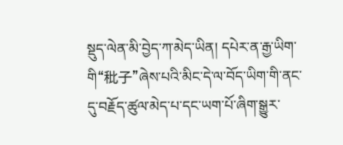སྡུད་ལེན་མི་བྱེད་ཀ་མེད་ཡིན། དཔེར་ན་རྒྱ་ཡིག་གི“秕子”ཞེས་པའི་མིང་དེ་ལ་བོད་ཡིག་གི་ནང་དུ་བརྗོད་ཚུལ་མེད་པ་དང་ཡག་པོ་ཞིག་སྒྱུར་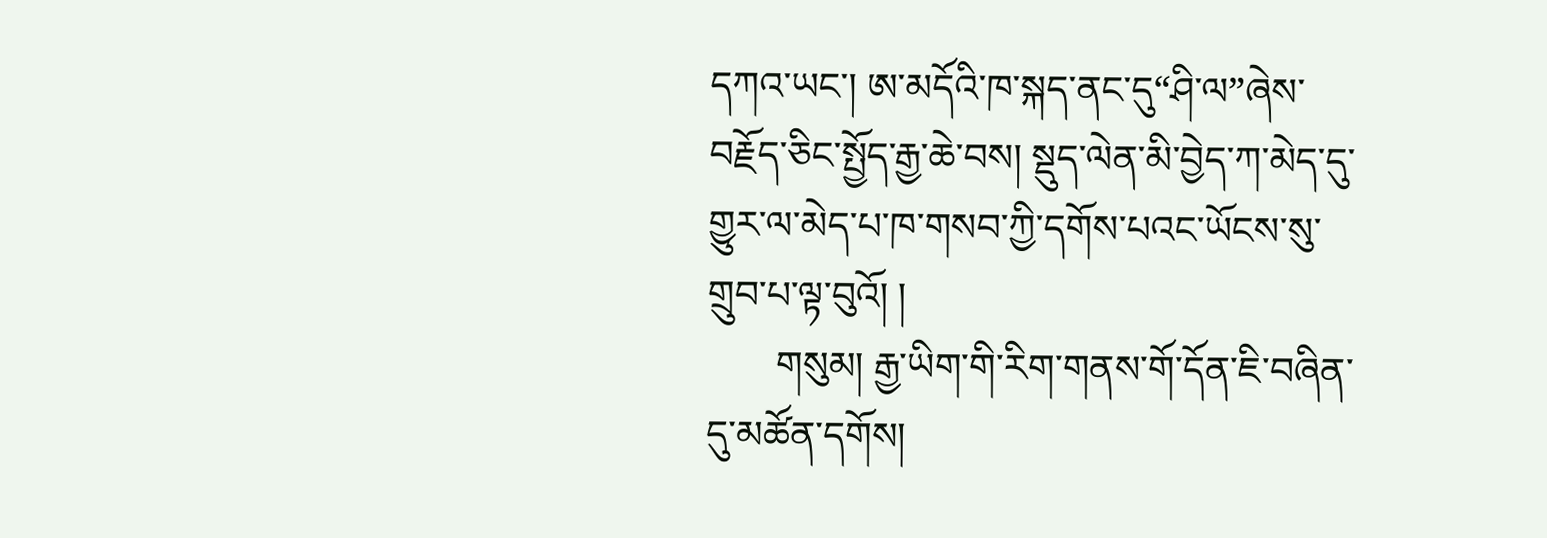དཀའ་ཡང་། ཨ་མདོའི་ཁ་སྐད་ནང་དུ“ཤི་ལ”ཞེས་བརྗོད་ཅིང་སྤྱོད་རྒྱ་ཆེ་བས། སྡུད་ལེན་མི་བྱེད་ཀ་མེད་དུ་གྱུར་ལ་མེད་པ་ཁ་གསབ་ཀྱི་དགོས་པའང་ཡོངས་སུ་གྲུབ་པ་ལྟ་བུའོ། །
       གསུམ། རྒྱ་ཡིག་གི་རིག་གནས་གོ་དོན་ཇི་བཞིན་དུ་མཚོན་དགོས།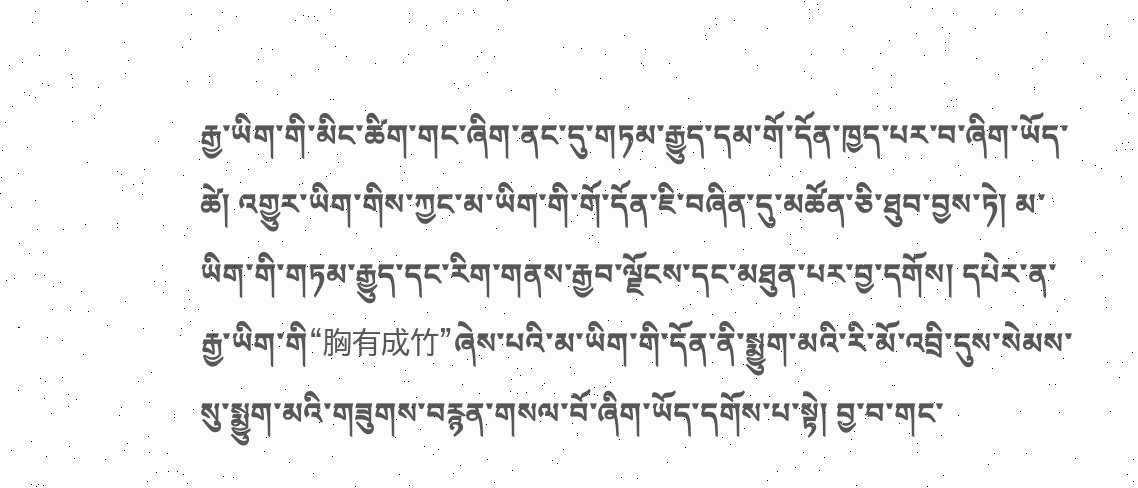རྒྱ་ཡིག་གི་མིང་ཚིག་གང་ཞིག་ནང་དུ་གཏམ་རྒྱུད་དམ་གོ་དོན་ཁྱད་པར་བ་ཞིག་ཡོད་ཚེ། འགྱུར་ཡིག་གིས་ཀྱང་མ་ཡིག་གི་གོ་དོན་ཇི་བཞིན་དུ་མཚོན་ཅི་ཐུབ་བྱས་ཏེ། མ་ཡིག་གི་གཏམ་རྒྱུད་དང་རིག་གནས་རྒྱབ་ལྗོངས་དང་མཐུན་པར་བྱ་དགོས། དཔེར་ན་རྒྱ་ཡིག་གི“胸有成竹”ཞེས་པའི་མ་ཡིག་གི་དོན་ནི་སྨྱུག་མའི་རི་མོ་འབྲི་དུས་སེམས་སུ་སྨྱུག་མའི་གཟུགས་བརྙན་གསལ་བོ་ཞིག་ཡོད་དགོས་པ་སྟེ། བྱ་བ་གང་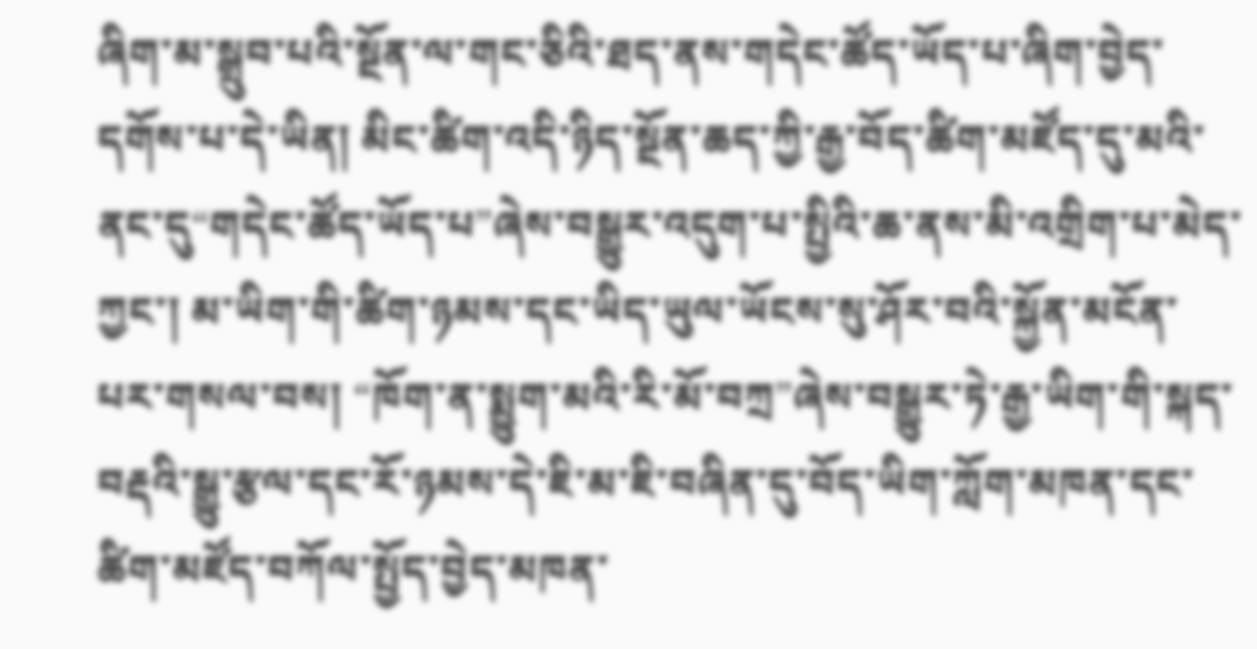ཞིག་མ་སྒྲུབ་པའི་སྔོན་ལ་གང་ཅིའི་ཐད་ནས་གདེང་ཚོད་ཡོད་པ་ཞིག་བྱེད་དགོས་པ་དེ་ཡིན། མིང་ཚིག་འདི་ཉིད་སྔོན་ཆད་ཀྱི་རྒྱ་བོད་ཚིག་མཛོད་དུ་མའི་ནང་དུ“གདེང་ཚོད་ཡོད་པ”ཞེས་བསྒྱུར་འདུག་པ་སྤྱིའི་ཆ་ནས་མི་འགྲིག་པ་མེད་ཀྱང་། མ་ཡིག་གི་ཚིག་ཉམས་དང་ཡིད་ཡུལ་ཡོངས་སུ་ཤོར་བའི་སྐྱོན་མངོན་པར་གསལ་བས། “ཁོག་ན་སྨྱུག་མའི་རི་མོ་བཀྲ”ཞེས་བསྒྱུར་ཏེ་རྒྱ་ཡིག་གི་སྐད་བརྡའི་སྒྱུ་རྩལ་དང་རོ་ཉམས་དེ་ཇི་མ་ཇི་བཞིན་དུ་བོད་ཡིག་ཀློག་མཁན་དང་ཚིག་མཛོད་བཀོལ་སྤྱོད་བྱེད་མཁན་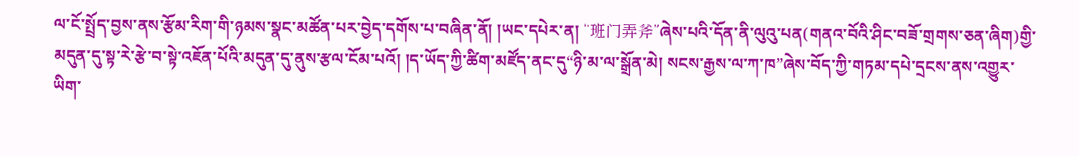ལ་ངོ་སྤྲོད་བྱས་ནས་རྩོམ་རིག་གི་ཉམས་སྣང་མཚོན་པར་བྱེད་དགོས་པ་བཞིན་ནོ། །ཡང་དཔེར་ན། “班门弄斧”ཞེས་པའི་དོན་ནི་ལུའུ་པན(གནའ་བོའི་ཤིང་བཟོ་གྲགས་ཅན་ཞིག)གྱི་མདུན་དུ་སྟ་རེ་རྩེ་བ་སྟེ་འཇོན་པོའི་མདུན་དུ་ནུས་རྩལ་ངོམ་པའོ། །ད་ཡོད་ཀྱི་ཚིག་མཛོད་ནང་དུ“ཉི་མ་ལ་སྒྲོན་མེ། སངས་རྒྱས་ལ་ཀ་ཁ”ཞེས་བོད་ཀྱི་གཏམ་དཔེ་དྲངས་ནས་འགྱུར་ཡིག་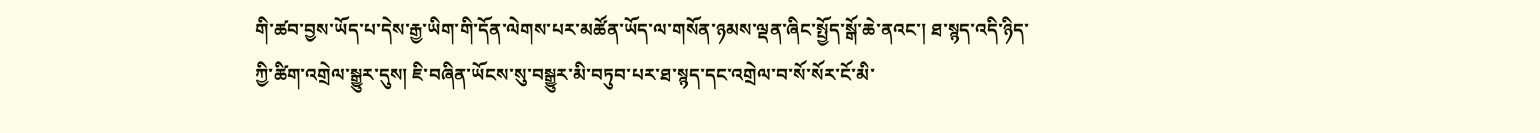གི་ཚབ་བྱས་ཡོད་པ་དེས་རྒྱ་ཡིག་གི་དོན་ལེགས་པར་མཚོན་ཡོད་ལ་གསོན་ཉམས་ལྡན་ཞིང་སྤྱོད་སྒོ་ཆེ་ནའང་། ཐ་སྙད་འདི་ཉིད་ཀྱི་ཚིག་འགྲེལ་སྒྱུར་དུས། ཇི་བཞིན་ཡོངས་སུ་བསྒྱུར་མི་བཏུབ་པར་ཐ་སྙད་དང་འགྲེལ་བ་སོ་སོར་ངོ་མི་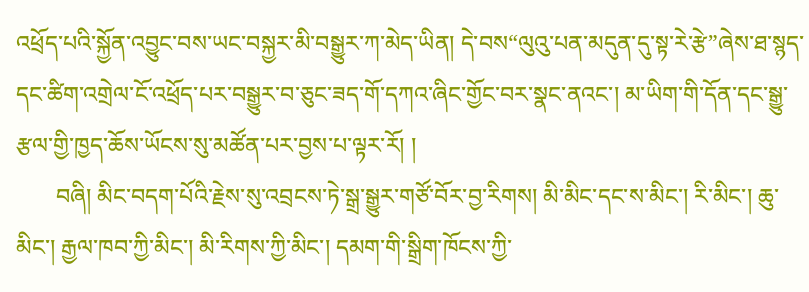འཕྲོད་པའི་སྐྱོན་འབྱུང་བས་ཡང་བསྐྱར་མི་བསྒྱུར་ཀ་མེད་ཡིན། དེ་བས“ལུའུ་པན་མདུན་དུ་སྟ་རེ་རྩེ”ཞེས་ཐ་སྙད་དང་ཚིག་འགྲེལ་ངོ་འཕྲོད་པར་བསྒྱུར་བ་ཅུང་ཟད་གོ་དཀའ་ཞིང་གྱོང་བར་སྣང་ནའང་། མ་ཡིག་གི་དོན་དང་སྒྱུ་རྩལ་གྱི་ཁྱད་ཆོས་ཡོངས་སུ་མཚོན་པར་བྱས་པ་ལྟར་རོ། །
       བཞི། མིང་བདག་པོའི་རྗེས་སུ་འབྲངས་ཏེ་སྒྲ་སྒྱུར་གཙོ་བོར་བྱ་རིགས། མི་མིང་དང་ས་མིང་། རི་མིང་། ཆུ་མིང་། རྒྱལ་ཁབ་ཀྱི་མིང་། མི་རིགས་ཀྱི་མིང་། དམག་གི་སྒྲིག་ཁོངས་ཀྱི་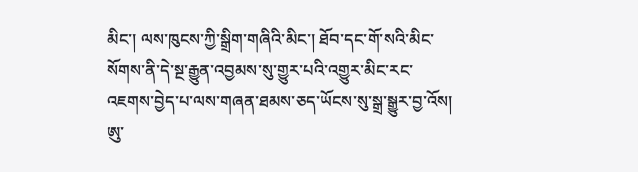མིང་། ལས་ཁུངས་ཀྱི་སྒྲིག་གཞིའི་མིང་། ཐོབ་དང་གོ་སའི་མིང་སོགས་ནི་དེ་སྔ་རྒྱུན་འབྱམས་སུ་གྱུར་པའི་འགྱུར་མིང་རང་འཇགས་བྱེད་པ་ལས་གཞན་ཐམས་ཅད་ཡོངས་སུ་སྒྲ་སྒྱུར་བྱ་འོས། ཨུ་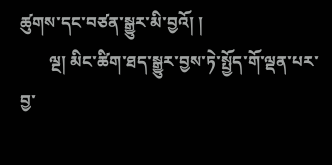ཚུགས་དང་བཙན་སྒྱུར་མི་བྱའོ། །
       ལྔ། མིང་ཚིག་ཐད་སྒྱུར་བྱས་ཏེ་སྤྱོད་གོ་ལྡན་པར་བྱ་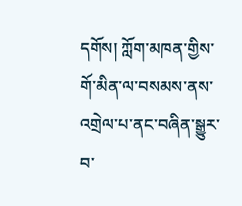དགོས། ཀློག་མཁན་གྱིས་གོ་མིན་ལ་བསམས་ནས་འགྲེལ་པ་ནང་བཞིན་སྒྱུར་བ་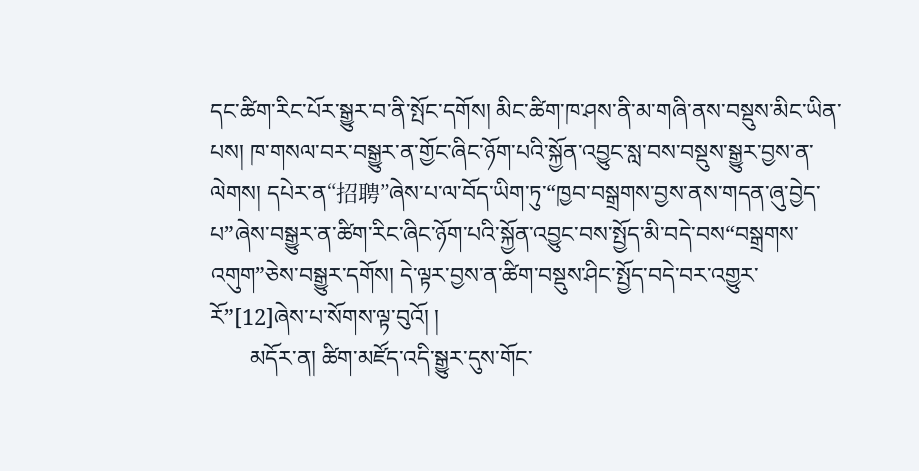དང་ཚིག་རིང་པོར་སྒྱུར་བ་ནི་སྤོང་དགོས། མིང་ཚིག་ཁ་ཤས་ནི་མ་གཞི་ནས་བསྡུས་མིང་ཡིན་པས། ཁ་གསལ་བར་བསྒྱུར་ན་གྱོང་ཞིང་ཉོག་པའི་སྐྱོན་འབྱུང་སླ་བས་བསྡུས་སྒྱུར་བྱས་ན་ལེགས། དཔེར་ན“招聘”ཞེས་པ་ལ་བོད་ཡིག་ཏུ་“ཁྱབ་བསྒྲགས་བྱས་ནས་གདན་ཞུ་བྱེད་པ”ཞེས་བསྒྱུར་ན་ཚིག་རིང་ཞིང་ཉོག་པའི་སྐྱོན་འབྱུང་བས་སྤྱོད་མི་བདེ་བས“བསྒྲགས་འགུག”ཅེས་བསྒྱུར་དགོས། དེ་ལྟར་བྱས་ན་ཚིག་བསྡུས་ཤིང་སྤྱོད་བདེ་བར་འགྱུར་རོ”[12]ཞེས་པ་སོགས་ལྟ་བུའོ། །
       མདོར་ན། ཚིག་མཛོད་འདི་སྒྱུར་དུས་གོང་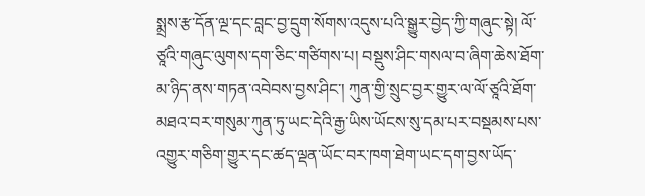སྨྲས་རྩ་དོན་ལྔ་དང་བླང་བྱ་དྲུག་སོགས་འདུས་པའི་སྒྱུར་བྱེད་ཀྱི་གཞུང་སྟེ། ལོ་ཙཱའི་གཞུང་ལུགས་དག་ཅིང་གཙིགས་པ། བསྡུས་ཤིང་གསལ་བ་ཞིག་ཆེས་ཐོག་མ་ཉིད་ནས་གཏན་འབེབས་བྱས་ཤིང་། ཀུན་གྱི་སྲུང་བྱར་གྱུར་ལ་ལོ་ཙཱའི་ཐོག་མཐའ་བར་གསུམ་ཀུན་ཏུ་ཡང་དེའི་རྒྱ་ཡིས་ཡོངས་སུ་དམ་པར་བསྡམས་པས་འགྱུར་གཅིག་གྱུར་དང་ཚད་ལྡན་ཡོང་བར་ཁག་ཐེག་ཡང་དག་བྱས་ཡོད་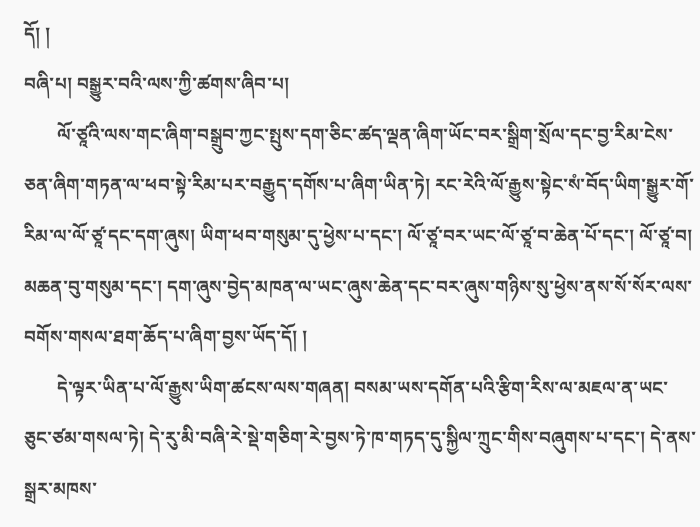དོ། །
བཞི་པ། བསྒྱུར་བའི་ལས་ཀྱི་ཚགས་ཞིབ་པ།
       ལོ་ཙཱའི་ལས་གང་ཞིག་བསྒྲུབ་ཀྱང་སྤུས་དག་ཅིང་ཚད་ལྡན་ཞིག་ཡོང་བར་སྒྲིག་སྲོལ་དང་བྱ་རིམ་ངེས་ཅན་ཞིག་གཏན་ལ་ཕབ་སྟེ་རིམ་པར་བརྒྱུད་དགོས་པ་ཞིག་ཡིན་ཏེ། རང་རེའི་ལོ་རྒྱུས་སྟེང་སཾ་བོད་ཡིག་སྒྱུར་གོ་རིམ་ལ་ལོ་ཙཱ་དང་དག་ཞུས། ཡིག་ཕབ་གསུམ་དུ་ཕྱེས་པ་དང་། ལོ་ཙཱ་བར་ཡང་ལོ་ཙཱ་བ་ཆེན་པོ་དང་། ལོ་ཙཱ་བ། མཆན་བུ་གསུམ་དང་། དག་ཞུས་བྱེད་མཁན་ལ་ཡང་ཞུས་ཆེན་དང་བར་ཞུས་གཉིས་སུ་ཕྱེས་ནས་སོ་སོར་ལས་བགོས་གསལ་ཐག་ཆོད་པ་ཞིག་བྱས་ཡོད་དོ། །
       དེ་ལྟར་ཡིན་པ་ལོ་རྒྱུས་ཡིག་ཚངས་ལས་གཞན། བསམ་ཡས་དགོན་པའི་རྩིག་རིས་ལ་མཇལ་ན་ཡང་ཅུང་ཙམ་གསལ་ཏེ། དེ་རུ་མི་བཞི་རེ་སྡེ་གཅིག་རེ་བྱས་ཏེ་ཁ་གཏད་དུ་སྐྱིལ་ཀྲུང་གིས་བཞུགས་པ་དང་། དེ་ནས་སྒྲར་མཁས་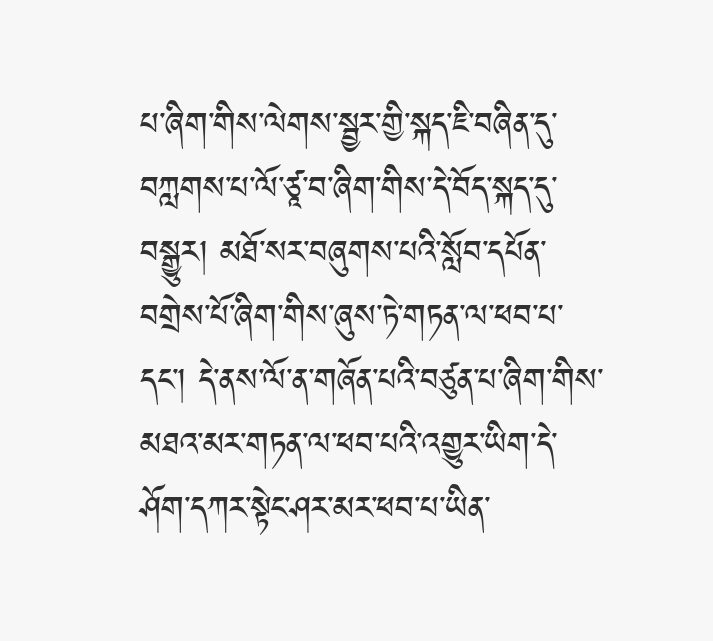པ་ཞིག་གིས་ལེགས་སྦྱར་གྱི་སྐད་ཇི་བཞིན་དུ་བཀླགས་པ་ལོ་ཙཱ་བ་ཞིག་གིས་དེ་བོད་སྐད་དུ་བསྒྱུར། མཐོ་སར་བཞུགས་པའི་སློབ་དཔོན་བགྲེས་པོ་ཞིག་གིས་ཞུས་ཏེ་གཏན་ལ་ཕབ་པ་དང་། དེ་ནས་ལོ་ན་གཞོན་པའི་བཙུན་པ་ཞིག་གིས་མཐའ་མར་གཏན་ལ་ཕབ་པའི་འགྱུར་ཡིག་དེ་ཤོག་དཀར་སྟེང་ཤར་མར་ཕབ་པ་ཡིན་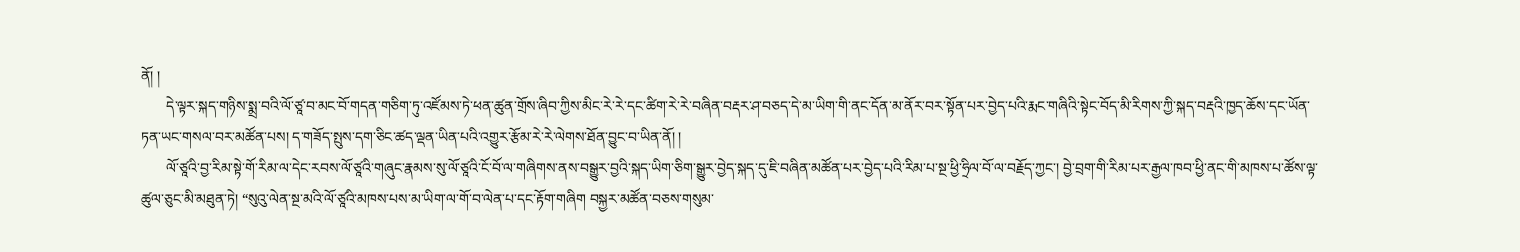ནོ། །
       དེ་ལྟར་སྐད་གཉིས་སྨྲ་བའི་ལོ་ཙཱ་བ་མང་བོ་གདན་གཅིག་ཏུ་འཛོམས་ཏེ་ཕན་ཚུན་གྲོས་ཞིབ་ཀྱིས་མིང་རེ་རེ་དང་ཚིག་རེ་རེ་བཞིན་བརྡར་ཤ་བཅད་དེ་མ་ཡིག་གི་ནང་དོན་མ་ནོར་བར་སྟོན་པར་བྱེད་པའི་རྨང་གཞིའི་སྟེང་བོད་མི་རིགས་ཀྱི་སྐད་བརྡའི་ཁྱད་ཆོས་དང་ཡོན་ཏན་ཡང་གསལ་བར་མཚོན་པས། ད་གཟོད་སྤུས་དག་ཅིང་ཚད་ལྡན་ཡིན་པའི་འགྱུར་རྩོམ་རེ་རེ་ལེགས་ཐོན་བྱུང་བ་ཡིན་ནོ། །
       ལོ་ཙཱའི་བྱ་རིམ་སྟེ་གོ་རིམ་ལ་དེང་རབས་ལོ་ཙཱའི་གཞུང་རྣམས་སུ་ལོ་ཙཱའི་ངོ་བོ་ལ་གཞིགས་ནས་བསྒྱུར་བྱའི་སྐད་ཡིག་ཅིག་སྒྱུར་བྱེད་སྐད་དུ་ཇི་བཞིན་མཚོན་པར་བྱེད་པའི་རིམ་པ་སྔ་ཕྱི་ཧྲིལ་བོ་ལ་བརྗོད་ཀྱང་། བྱེ་བྲག་གི་རིམ་པར་རྒྱལ་ཁབ་ཕྱི་ནང་གི་མཁས་པ་ཚོས་ལྟ་ཚུལ་ཅུང་མི་མཐུན་ཏེ། “སུའུ་ལེན་སྔ་མའི་ལོ་ཙཱའི་མཁས་པས་མ་ཡིག་ལ་གོ་བ་ལེན་པ་དང་རྟོག་གཞིག བསྐྱར་མཚོན་བཅས་གསུམ་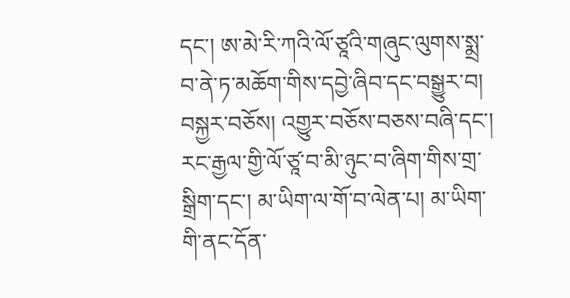དང་། ཨ་མེ་རི་ཀའི་ལོ་ཙཱའི་གཞུང་ལུགས་སྨྲ་བ་ནེ་ཏ་མཆོག་གིས་དབྱེ་ཞིབ་དང་བསྒྱུར་བ། བསྐྱར་བཅོས། འགྱུར་བཅོས་བཅས་བཞི་དང་། རང་རྒྱལ་གྱི་ལོ་ཙཱ་བ་མི་ཉུང་བ་ཞིག་གིས་གྲ་སྒྲིག་དང་། མ་ཡིག་ལ་གོ་བ་ལེན་པ། མ་ཡིག་གི་ནང་དོན་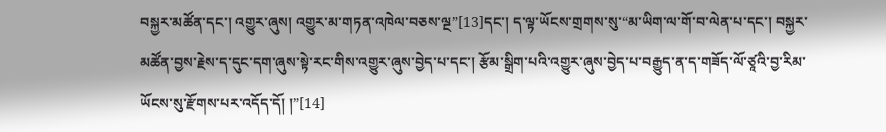བསྐྱར་མཚོན་དང་། འགྱུར་ཞུས། འགྱུར་མ་གཏན་འཁེལ་བཅས་ལྔ”[13]དང་། ད་ལྟ་ཡོངས་གྲགས་སུ་“མ་ཡིག་ལ་གོ་བ་ལེན་པ་དང་། བསྐྱར་མཚོན་བྱས་རྗེས་ད་དུང་དག་ཞུས་སྟེ་རང་གིས་འགྱུར་ཞུས་བྱེད་པ་དང་། རྩོམ་སྒྲིག་པའི་འགྱུར་ཞུས་བྱེད་པ་བརྒྱུད་ན་ད་གཟོད་ལོ་ཙཱའི་བྱ་རིམ་ཡོངས་སུ་རྫོགས་པར་འདོད་དོ། །”[14]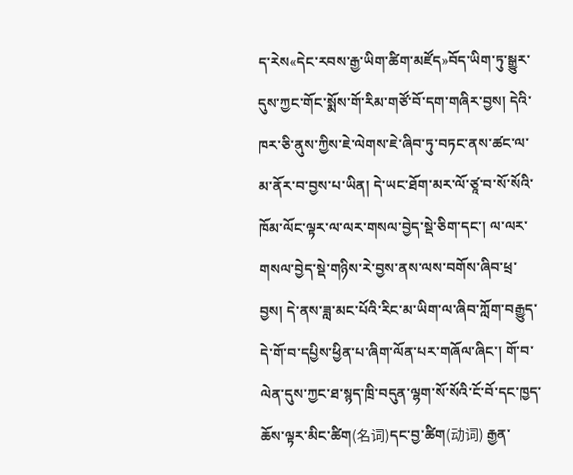ད་རེས«དེང་རབས་རྒྱ་ཡིག་ཚིག་མཛོད»བོད་ཡིག་ཏུ་སྒྱུར་དུས་ཀྱང་གོང་སྨོས་གོ་རིམ་གཙོ་བོ་དག་གཞིར་བྱས། དེའི་ཁར་ཅི་ནུས་ཀྱིས་ཇེ་ལེགས་ཇེ་ཞིབ་ཏུ་བཏང་ནས་ཚང་ལ་མ་ནོར་བ་བྱས་པ་ཡིན། དེ་ཡང་ཐོག་མར་ལོ་ཙཱ་བ་སོ་སོའི་ཁོམ་ལོང་ལྟར་ལ་ལར་གསལ་བྱེད་སྡེ་ཅིག་དང་། ལ་ལར་གསལ་བྱེད་སྡེ་གཉིས་རེ་བྱས་ནས་ལས་བགོས་ཞིབ་ཕྲ་བྱས། དེ་ནས་ཟླ་མང་པོའི་རིང་མ་ཡིག་ལ་ཞིབ་ཀློག་བརྒྱུད་དེ་གོ་བ་དཔྱིས་ཕྱིན་པ་ཞིག་ལོན་པར་གཞོལ་ཞིང་། གོ་བ་ལེན་དུས་ཀྱང་ཐ་སྙད་ཁྲི་བདུན་ལྷག་སོ་སོའི་ངོ་བོ་དང་ཁྱད་ཆོས་ལྟར་མིང་ཚིག(名词)དང་བྱ་ཚིག(动词) རྒྱན་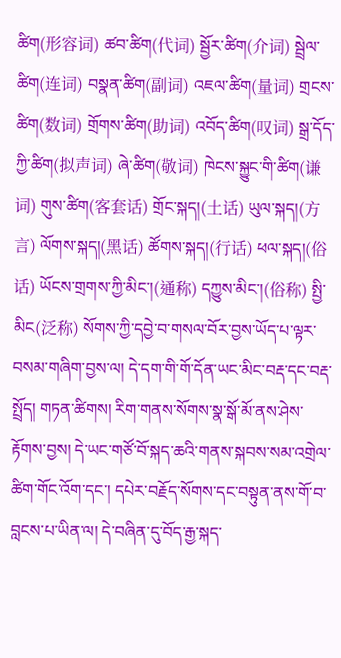ཚིག(形容词) ཚབ་ཚིག(代词) སྦྱོར་ཚིག(介词) སྦྲེལ་ཚིག(连词) བསྣན་ཚིག(副词) འཇལ་ཚིག(量词) གྲངས་ཚིག(数词) གྲོགས་ཚིག(助词) འབོད་ཚིག(叹词) སྒྲ་དོད་ཀྱི་ཚིག(拟声词) ཞེ་ཚིག(敬词) ཁེངས་སྐྱུང་གི་ཚིག(谦词) གུས་ཚིག(客套话) གྲོང་སྐད།(土话) ཡུལ་སྐད།(方言) ལོགས་སྐད།(黑话) ཚོགས་སྐད།(行话) ཕལ་སྐད།(俗话) ཡོངས་གྲགས་ཀྱི་མིང་།(通称) དཀྱུས་མིང་།(俗称) སྤྱི་མིང(泛称) སོགས་ཀྱི་དབྱེ་བ་གསལ་བོར་བྱས་ཡོད་པ་ལྟར་བསམ་གཞིག་བྱས་ལ། དེ་དག་གི་གོ་དོན་ཡང་མིང་བརྡ་དང་བརྡ་སྤྲོད། གཏན་ཚིགས། རིག་གནས་སོགས་སྣ་སྒོ་མོ་ནས་ཤེས་རྟོགས་བྱས། དེ་ཡང་གཙོ་བོ་སྐད་ཆའི་གནས་སྐབས་སམ་འགྲེལ་ཚིག་གོང་འོག་དང་། དཔེར་བརྗོད་སོགས་དང་བསྟུན་ནས་གོ་བ་བླངས་པ་ཡིན་ལ། དེ་བཞིན་དུ་བོད་རྒྱ་སྐད་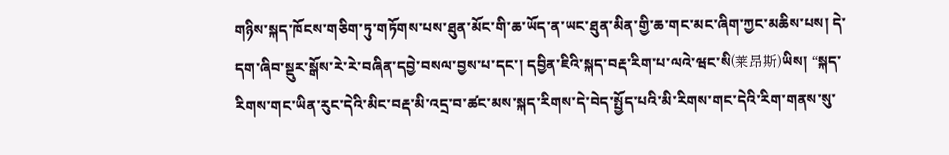གཉིས་སྐད་ཁོངས་གཅིག་ཏུ་གཏོགས་པས་ཐུན་མོང་གི་ཆ་ཡོད་ན་ཡང་ཐུན་མིན་གྱི་ཆ་གང་མང་ཞིག་ཀྱང་མཆིས་པས། དེ་དག་ཞིབ་སྡུར་སྒོས་རེ་རེ་བཞིན་དབྱེ་བསལ་བྱས་པ་དང་། དབྱིན་ཇིའི་སྐད་བརྡ་རིག་པ་ལའེ་ཝང་སི(莱昂斯)ཡིས། “སྐད་རིགས་གང་ཡིན་རུང་དེའི་མིང་བརྡ་མི་འདྲ་བ་ཚང་མས་སྐད་རིགས་དེ་བེད་སྤྱོད་པའི་མི་རིགས་གང་དེའི་རིག་གནས་སུ་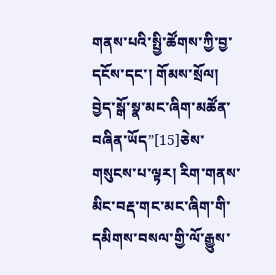གནས་པའི་སྤྱི་ཚོགས་ཀྱི་བྱ་དངོས་དང་། གོམས་སྲོལ། བྱེད་སྒོ་སྣ་མང་ཞིག་མཚོན་བཞིན་ཡོད”[15]ཅེས་གསུངས་པ་ལྟར། རིག་གནས་མིང་བརྡ་གང་མང་ཞིག་གི་དམིགས་བསལ་གྱི་ལོ་རྒྱུས་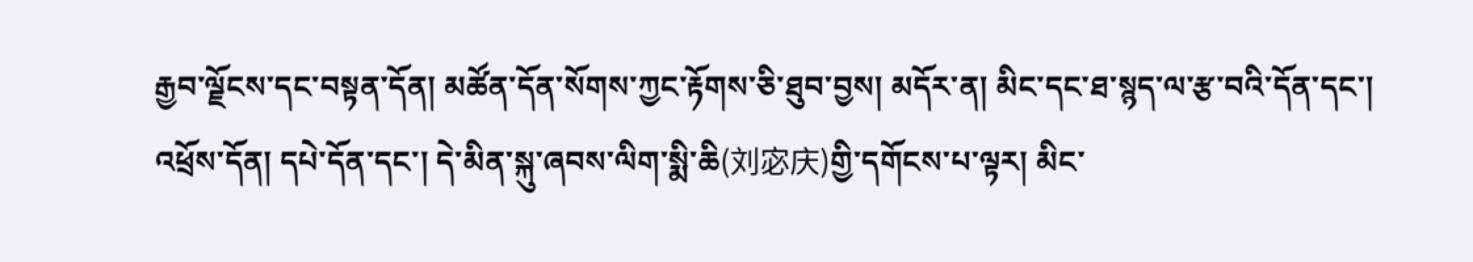རྒྱབ་ལྗོངས་དང་བསྟན་དོན། མཚོན་དོན་སོགས་ཀྱང་རྟོགས་ཅི་ཐུབ་བྱས། མདོར་ན། མིང་དང་ཐ་སྙད་ལ་རྩ་བའི་དོན་དང་། འཕྲོས་དོན། དཔེ་དོན་དང་། དེ་མིན་སྐུ་ཞབས་ལིག་སྨི་ཆི(刘宓庆)གྱི་དགོངས་པ་ལྟར། མིང་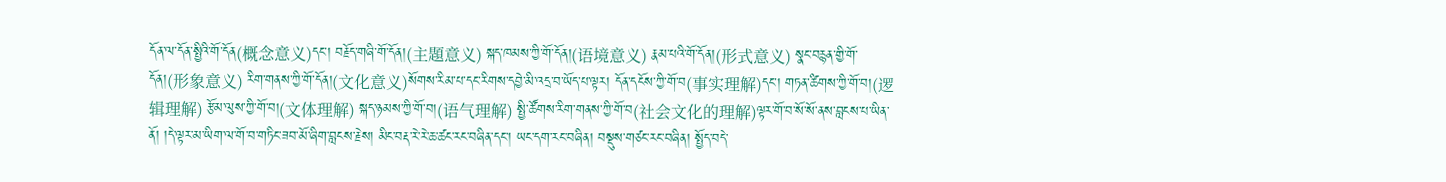དོན་ལ་དོན་སྤྱིའི་གོ་དོན(概念意义)དང་། བརྗོད་གཞི་གོ་དོན།(主題意义) སྐད་ཁམས་ཀྱི་གོ་དོན།(语境意义) རྣམ་པའི་གོ་དོན།(形式意义) སྣང་བརྙན་གྱི་གོ་དོན།(形象意义) རིག་གནས་ཀྱི་གོ་དོན།(文化意义)སོགས་རིམ་པ་དང་རིགས་དབྱེ་མི་འདྲ་བ་ཡོད་པ་ལྟར། དོན་དངོས་ཀྱི་གོ་བ(事实理解)དང་། གཏན་ཚིགས་ཀྱི་གོ་བ།(逻辑理解) རྩོམ་ལུས་ཀྱི་གོ་བ།(文体理解) སྐད་ཉམས་ཀྱི་གོ་བ།(语气理解) སྤྱི་ཚོགས་རིག་གནས་ཀྱི་གོ་བ(社会文化的理解)ལྟར་གོ་བ་སོ་སོ་ནས་བླངས་པ་ཡིན་ནོ། །དེ་ལྟར་མ་ཡིག་ལ་གོ་བ་གཏིང་ཟབ་མོ་ཞིག་བླངས་རྗེས། མིང་བརྡ་རེ་རེ་ཆ་ཚང་རང་བཞིན་དང་། ཡང་དག་རང་བཞིན། བསྡུས་གཙང་རང་བཞིན། སྤྱོད་བདེ་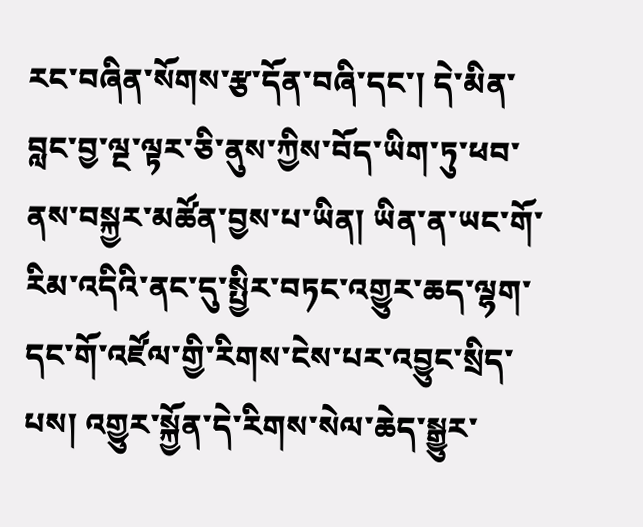རང་བཞིན་སོགས་རྩ་དོན་བཞི་དང་། དེ་མིན་བླང་བྱ་ལྔ་ལྟར་ཅི་ནུས་ཀྱིས་བོད་ཡིག་ཏུ་ཕབ་ནས་བསྐྱར་མཚོན་བྱས་པ་ཡིན། ཡིན་ན་ཡང་གོ་རིམ་འདིའི་ནང་དུ་སྤྱིར་བཏང་འགྱུར་ཆད་ལྷག་དང་གོ་འཛོལ་གྱི་རིགས་ངེས་པར་འབྱུང་སྲིད་པས། འགྱུར་སྐྱོན་དེ་རིགས་སེལ་ཆེད་སྒྱུར་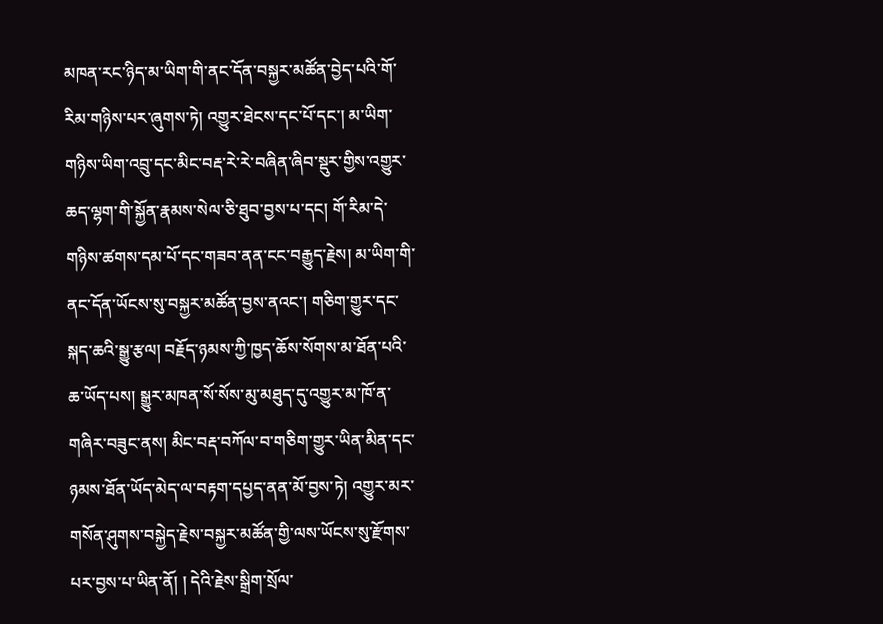མཁན་རང་ཉིད་མ་ཡིག་གི་ནང་དོན་བསྐྱར་མཚོན་བྱེད་པའི་གོ་རིམ་གཉིས་པར་ཞུགས་ཏེ། འགྱུར་ཐེངས་དང་པོ་དང་། མ་ཡིག་གཉིས་ཡིག་འབྲུ་དང་མིང་བརྡ་རེ་རེ་བཞིན་ཞིབ་སྡུར་གྱིས་འགྱུར་ཆད་ལྷག་གི་སྐྱོན་རྣམས་སེལ་ཅི་ཐུབ་བྱས་པ་དང། གོ་རིམ་དེ་གཉིས་ཚགས་དམ་པོ་དང་གཟབ་ནན་ངང་བརྒྱུད་རྗེས། མ་ཡིག་གི་ནང་དོན་ཡོངས་སུ་བསྐྱར་མཚོན་བྱས་ནའང་། གཅིག་གྱུར་དང་སྐད་ཆའི་སྒྱུ་རྩལ། བརྗོད་ཉམས་ཀྱི་ཁྱད་ཆོས་སོགས་མ་ཐོན་པའི་ཆ་ཡོད་པས། སྒྱུར་མཁན་སོ་སོས་མུ་མཐུད་དུ་འགྱུར་མ་ཁོ་ན་གཞིར་བཟུང་ནས། མིང་བརྡ་བཀོལ་བ་གཅིག་གྱུར་ཡིན་མིན་དང་ཉམས་ཐོན་ཡོད་མེད་ལ་བརྟག་དཔྱད་ནན་མོ་བྱས་ཏེ། འགྱུར་མར་གསོན་ཤུགས་བསྐྱེད་རྗེས་བསྐྱར་མཚོན་གྱི་ལས་ཡོངས་སུ་རྫོགས་པར་བྱས་པ་ཡིན་ནོ། ། དེའི་རྗེས་སྒྲིག་སྲོལ་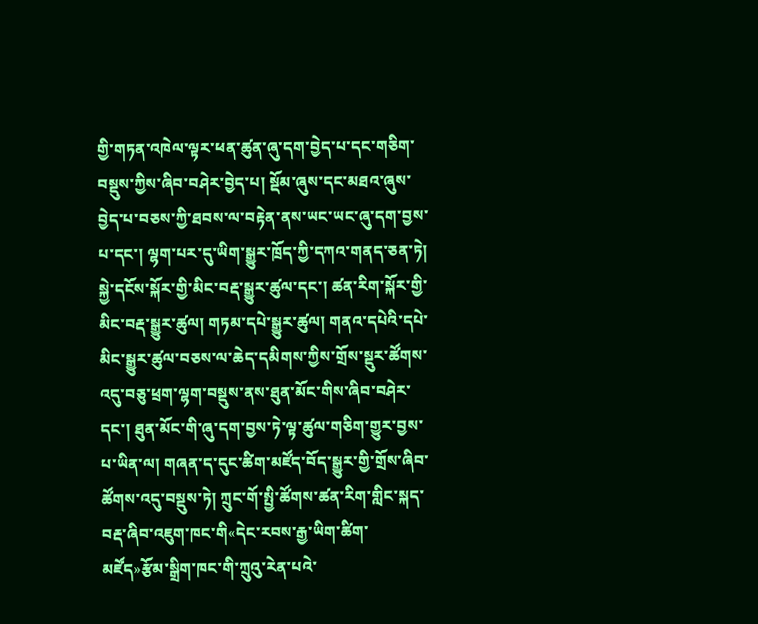གྱི་གཏན་འཁེལ་ལྟར་ཕན་ཚུན་ཞུ་དག་བྱེད་པ་དང་གཅིག་བསྡུས་ཀྱིས་ཞིབ་བཤེར་བྱེད་པ། སྡོམ་ཞུས་དང་མཐའ་ཞུས་བྱེད་པ་བཅས་ཀྱི་ཐབས་ལ་བརྟེན་ནས་ཡང་ཡང་ཞུ་དག་བྱས་པ་དང་། ལྷག་པར་དུ་ཡིག་སྒྱུར་ཁྲོད་ཀྱི་དཀའ་གནད་ཅན་ཏེ། སྐྱེ་དངོས་སྐོར་གྱི་མིང་བརྡ་སྒྱུར་ཚུལ་དང་། ཚན་རིག་སྐོར་གྱི་མིང་བརྡ་སྒྱུར་ཚུལ། གཏམ་དཔེ་སྒྱུར་ཚུལ། གནའ་དཔེའི་དཔེ་མིང་སྒྱུར་ཚུལ་བཅས་ལ་ཆེད་དམིགས་ཀྱིས་གྲོས་སྡུར་ཚོགས་འདུ་བཅུ་ཕྲག་ལྷག་བསྡུས་ནས་ཐུན་མོང་གིས་ཞིབ་བཤེར་དང་། ཐུན་མོང་གི་ཞུ་དག་བྱས་ཏེ་ལྟ་ཚུལ་གཅིག་གྱུར་བྱས་པ་ཡིན་ལ། གཞན་ད་དུང་ཚིག་མཛོད་བོད་སྒྱུར་གྱི་གྲོས་ཞིབ་ཚོགས་འདུ་བསྡུས་ཏེ། ཀྲུང་གོ་སྤྱི་ཚོགས་ཚན་རིག་གླིང་སྐད་བརྡ་ཞིབ་འཇུག་ཁང་གི«དེང་རབས་རྒྱ་ཡིག་ཚིག་མཛོད»རྩོམ་སྒྲིག་ཁང་གི་ཀྲུའུ་རེན་པའེ་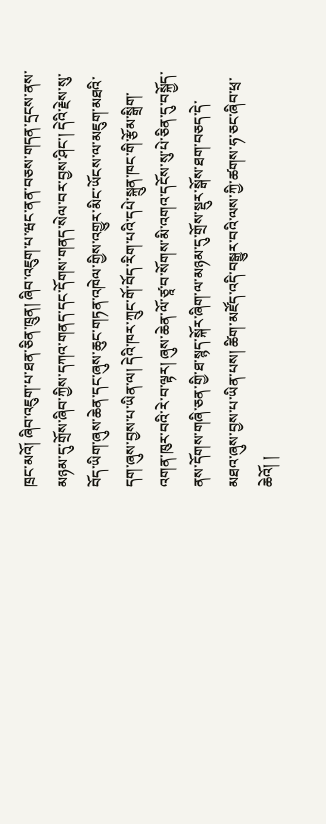ཁྲང་མའོ། ཞིབ་འཇུག་པ་ཐན་ཅིན་ཁྲུན། ཞིབ་འཇུག་པ་ཝང་ནན་བཅས་གདན་དྲངས་ནས་མཉམ་དུ་གྲོས་ཞིབ་ཀྱིས་དཀའ་གནད་དང་དོགས་གནད་སེལ་བར་བྱས་ཤིང་། དེའི་རྗེས་སུ་བོད་ཡིག་ཞུས་ཆེན་དང་ཞུས་ཆུང་གཏན་འཁེལ་གྱིས་འགྱུར་མིང་ཡོངས་ལ་མཇུག་མཐའི་དག་ཞུས་བྱས་པ་ཡིན་ལ། དེའི་ཁར་ཀྲུང་གོ་བོད་རིག་པའི་དཔེ་སྐྲུན་ཁང་གི་རྩོམ་སྒྲིག་འགན་ཁུར་བའི་རེ་བ་ལྟར། ཞུས་ཆེན་ལོ་ཙཱ་བ་སོགས་མི་འགའ་དངོས་སུ་པེ་ཅིན་དུ་བསྐྱོད་ནས་དོགས་གཞི་ཅན་གྱི་ཐ་སྙད་སྐོར་ཞིག་ལ་མཉམ་དུ་གྲོས་སྡུར་སྒོས་ཐག་བཅད་དེ་མཐའ་ཞུས་བྱས་པ་ཡིན་པས། ཚིག་མཛོད་འདི་བསྒྱུར་བའི་ལས་ཀྱི་ཚགས་ཧ་ཅང་ཞིབ་ཕྲ་ཆེའོ། །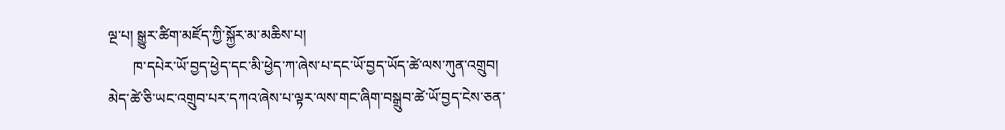ལྔ་པ། སྒྱུར་ཚིག་མཛོད་ཀྱི་སྐྱོར་མ་མཆིས་པ།
       ཁ་དཔེར་ཡོ་བྱད་ཕྱེད་དང་མི་ཕྱེད་ཀ་ཞེས་པ་དང་ཡོ་བྱད་ཡོད་ཚེ་ལས་ཀུན་འགྲུབ། མེད་ཚེ་ཅི་ཡང་འགྲུབ་པར་དཀའ་ཞེས་པ་ལྟར་ལས་གང་ཞིག་བསྒྲུབ་ཚེ་ཡོ་བྱད་ངེས་ཅན་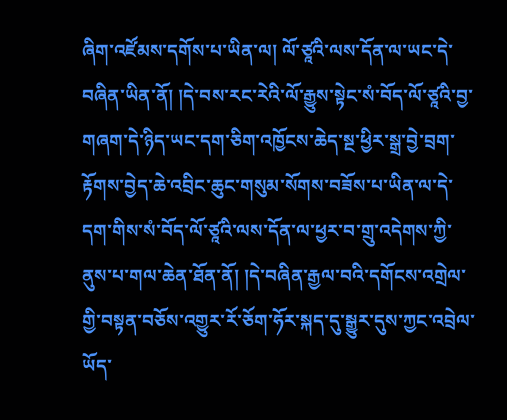ཞིག་འཛོམས་དགོས་པ་ཡིན་ལ། ལོ་ཙཱའི་ལས་དོན་ལ་ཡང་དེ་བཞིན་ཡིན་ནོ། །དེ་བས་རང་རེའི་ལོ་རྒྱུས་སྟེང་སཾ་བོད་ལོ་ཙཱའི་བྱ་གཞག་དེ་ཉིད་ཡང་དག་ཅིག་འཁྱོངས་ཆེད་སྔ་ཕྱིར་སྒྲ་བྱེ་བྲག་རྟོགས་བྱེད་ཆེ་འབྲིང་ཆུང་གསུམ་སོགས་བཟོས་པ་ཡིན་ལ་དེ་དག་གིས་སཾ་བོད་ལོ་ཙཱའི་ལས་དོན་ལ་ཕྱར་བ་གྲུ་འདེགས་ཀྱི་ནུས་པ་གལ་ཆེན་ཐོན་ནོ། །དེ་བཞིན་རྒྱལ་བའི་དགོངས་འགྲེལ་གྱི་བསྟན་བཅོས་འགྱུར་རོ་ཅོག་ཧོར་སྐད་དུ་སྒྱུར་དུས་ཀྱང་འབྲེལ་ཡོད་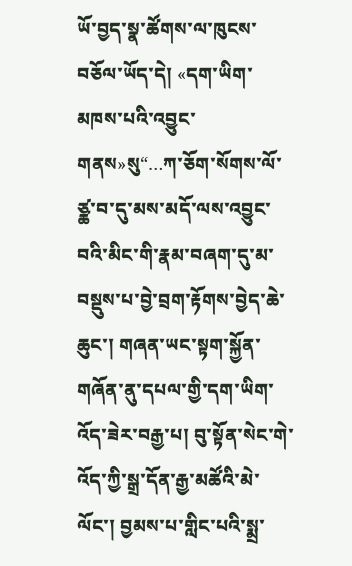ཡོ་བྱད་སྣ་ཚོགས་ལ་ཁུངས་བཅོལ་ཡོད་དེ། «དག་ཡིག་མཁས་པའི་འབྱུང་གནས»སུ“…ཀ་ཅོག་སོགས་ལོ་ཙྪ་བ་དུ་མས་མདོ་ལས་འབྱུང་བའི་མིང་གི་རྣམ་བཞག་དུ་མ་བསྡུས་པ་བྱེ་བྲག་རྟོགས་བྱེད་ཆེ་ཆུང་། གཞན་ཡང་སྟག་སྐྱོན་གཞོན་ནུ་དཔལ་གྱི་དག་ཡིག་འོད་ཟེར་བརྒྱ་པ། བུ་སྟོན་སེང་གེ་འོད་ཀྱི་སྒྲ་དོན་རྒྱ་མཚོའི་མེ་ལོང་། བྱམས་པ་གླིང་པའི་སྨྲ་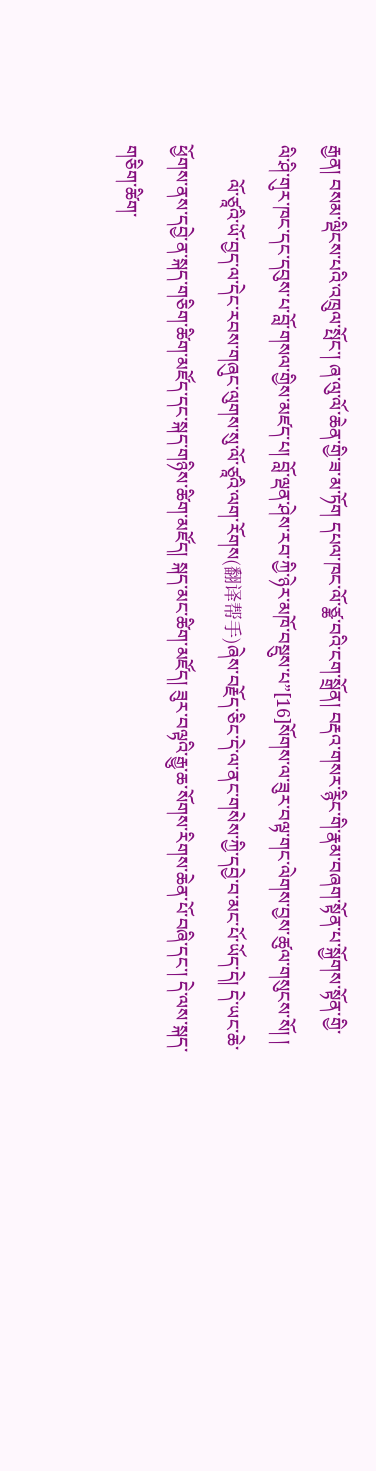རྒྱན། བསམ་ལྡིངས་པའི་འཁྲུལ་སྤོང་། ཞ་ལུ་ལོ་ཆེན་གྱི་ཟ་མ་ཏོག དཔལ་ཁང་ལོ་ཙྪ་བའི་ངག་སྒྲོན། བརྡའ་གསར་རྙིང་གི་རྣམ་བཞག་སྟོན་པ་སྐྱོགས་སྟོན་གྱི་ལི་ཤི་གུར་ཁང་དང་དབུས་པ་བློ་གསལ་གྱིས་མཛད་པ། བློ་ལྡན་ཤེས་རབ་ཀྱི་ཉེར་མཁོ་བསྡུས་པ”[16]སོགས་ལ་ཟུར་བལྟ་གང་ལེགས་བྱས་ཚུལ་གསུངས་སོ། །
       ལོ་ཙཱའི་ཡོ་བྱད་ལ་དེང་རབས་གཞུང་ལུགས་སུ་ལོ་ཙཱའི་ལག་རོགས(翻译帮手)ཞེས་བརྗོད་ཅིང་དེ་ལ་ནང་གསེས་ཀྱི་དབྱེ་བ་མང་པོ་ཡོད་དེ། དེ་ཡང་ཆེ་ཕྱོགས་ནས་དབྱེ་ན་སྐད་གཅིག་ཚིག་མཛོད་དང་སྐད་གཉིས་ཚིག་མཛོད། སྐད་མང་ཚིག་མཛོད། ཟུར་བལྟའི་རྒྱུ་ཆ་སོགས་རིགས་ཆེན་པོ་བཞི་དང་། དེ་ལས་སྐད་གཅིག་ཚིག་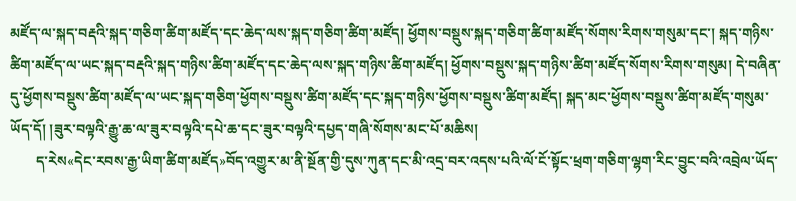མཛོད་ལ་སྐད་བརྡའི་སྐད་གཅིག་ཚིག་མཛོད་དང་ཆེད་ལས་སྐད་གཅིག་ཚིག་མཛོད། ཕྱོགས་བསྡུས་སྐད་གཅིག་ཚིག་མཛོད་སོགས་རིགས་གསུམ་དང་། སྐད་གཉིས་ཚིག་མཛོད་ལ་ཡང་སྐད་བརྡའི་སྐད་གཉིས་ཚིག་མཛོད་དང་ཆེད་ལས་སྐད་གཉིས་ཚིག་མཛོད། ཕྱོགས་བསྡུས་སྐད་གཉིས་ཚིག་མཛོད་སོགས་རིགས་གསུམ། དེ་བཞིན་དུ་ཕྱོགས་བསྡུས་ཚིག་མཛོད་ལ་ཡང་སྐད་གཅིག་ཕྱོགས་བསྡུས་ཚིག་མཛོད་དང་སྐད་གཉིས་ཕྱོགས་བསྡུས་ཚིག་མཛོད། སྐད་མང་ཕྱོགས་བསྡུས་ཚིག་མཛོད་གསུམ་ཡོད་དོ། །ཟུར་བལྟའི་རྒྱུ་ཆ་ལ་ཟུར་བལྟའི་དཔེ་ཆ་དང་ཟུར་བལྟའི་དཔྱད་གཞི་སོགས་མང་པོ་མཆིས།
       ད་རེས«དེང་རབས་རྒྱ་ཡིག་ཚིག་མཛོད»བོད་འགྱུར་མ་ནི་སྔོན་གྱི་དུས་ཀུན་དང་མི་འདྲ་བར་འདས་པའི་ལོ་ངོ་སྟོང་ཕྲག་གཅིག་ལྷག་རིང་བྱུང་བའི་འབྲེལ་ཡོད་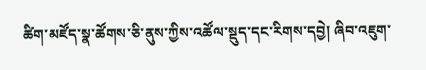ཚིག་མཛོད་སྣ་ཚོགས་ཅི་ནུས་ཀྱིས་འཚོལ་སྡུད་དང་རིགས་དབྱེ། ཞིབ་འཇུག་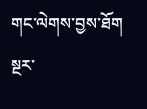གང་ལེགས་བྱས་ཐོག སྔར་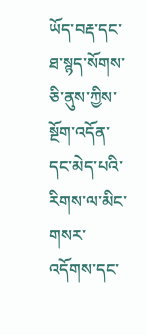ཡོད་བརྡ་དང་ཐ་སྙད་སོགས་ཅི་ནུས་ཀྱིས་སྔོག་འདོན་དང་མེད་པའི་རིགས་ལ་མིང་གསར་འདོགས་དང་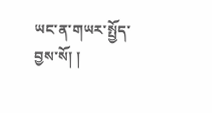ཡང་ན་གཡར་སྤྱོད་བྱས་སོ། །